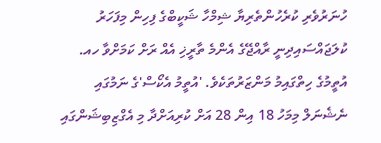ހުނަރުވެރި ކުރެހުންތެރިޔާ ޝިމްހާ ޝަކީބްގެ ފިހިން މިފަހަރު ކުލަޖައްސައިދިނީ ރާއްޖޭގެ އެންމެ ތާރީޚި އެއް ރަށް ކަމަށްވާ ހއ. އުތީމުގެ ހިތްގައިމު މަންޒަރުތަކެވެ. 'އުތީމު އެކޯސް'ގެ ނަމުގައި ނެޝެނަލް މިމަހު 18 އިން 28 އަށް ކުރިއަށްދާ މި އެގްޒިބިޝަންގައި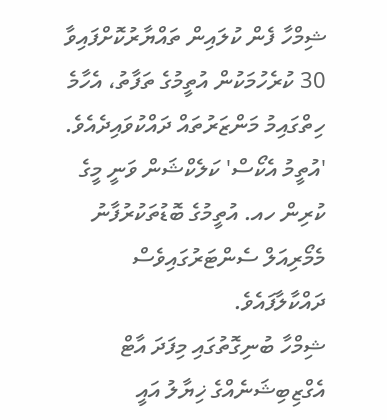ޝިމްހާ ފެން ކުލައިން ތައްޔާރުކޮށްފައިވާ 30 ކުރެހުމަކުން އުތީމުގެ ތަފާތު، އެހާމެ ހިތްގައިމު މަންޒަރުތައް ދައްކުވައިދެއެވެ.
'އުތީމު އެކޯސް' ކަލެކްޝަން ވަނީ މީގެ ކުރިން ހއ. އުތީމުގެ ބޮޑުތަކުރުފާނު މެމޯރިއަލް ސެންޓަރުގައިވެސް ދައްކާލާފައެވެ.
ޝިމްހާ ބުނިގޮތުގައި މިފަދަ އާޓް އެގްޒިބިޝަނެއްގެ ޚިޔާލު އައީ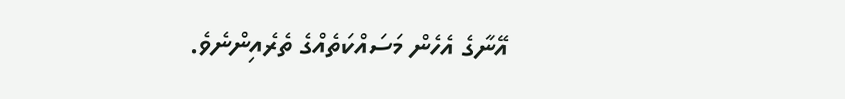އޭނާގެ އެހެން މަސައްކަތެއްގެ ތެރެއިންނެވެ.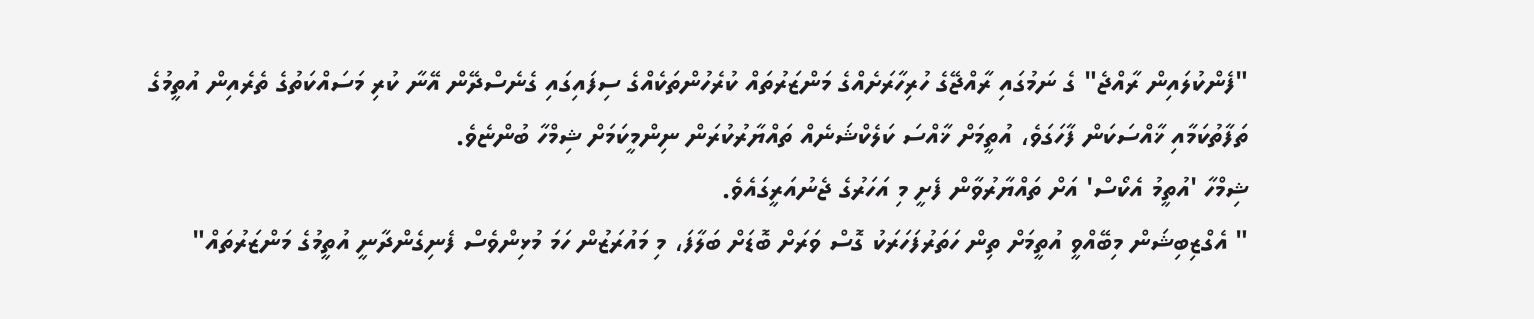"ފެންކުލައިން ރާއްޖެ" ގެ ނަމުގައި ރާއްޖޭގެ ހުރިހާރަށެއްގެ މަންޒަރުތައް ކުރެހުންތަކެއްގެ ސިފައިގައި ގެނެސްދޭން އޭނާ ކުރި މަސައްކަތުގެ ތެރެއިން އުތީމުގެ ތަފާތުކަމާއި ޚާއްސަކަން ފާހަގަވެ، އުތީމަށް ޚާއްސަ ކަލެކްޝަނެއް ތައްޔާރުކުރަން ނިންމީކަމަށް ޝިމްހާ ބުންޏެވެ.
ޝިމްހާ 'އުތީމު އެކޯސް' އަށް ތައްޔާރުވާން ފެށީ މި އަހަރުގެ ޖެނުއަރީގައެވެ.
" އެގްޒިބިޝަން މިބޭއްވީ އުތީމަށް ތިން ހަތަރުފަހަރަކު ގޮސް ވަރަށް ބޮޑަށް ބަލާފަ، މި މައުރަޒުން ހަމަ މުޅިންވެސް ފެނިގެންދާނީ އުތީމުގެ މަންޒަރުތައް"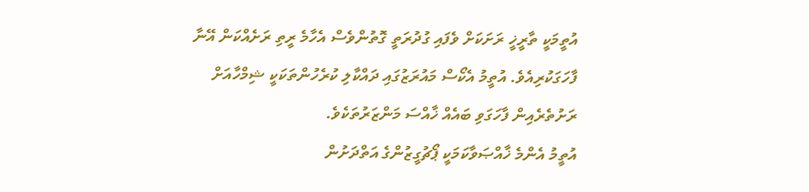އުތީމަކީ ތާރީޚީ ރަށަކަށް ވެފައި ގުދުރަތީ ގޮތުންވެސް އެހާމެ ރީތި ރަށެއްކަން އޭނާ ފާހަގަކުރިއެވެ. އުތީމު އެކޯސް މައުރަޒުގައި ދައްކާލި ކުރެހުންތަކަކީ ޝިމްހާއަށް ރަށުތެރެއިން ފާހަގަވި ބައެއް ޚާއްސަ މަންޒަރުތަކެވެ.
އުތީމު އެންމެ ޚާއްޞަވާކަމަކީ ޕޯޗުގީޒުންގެ އަތްދަށުން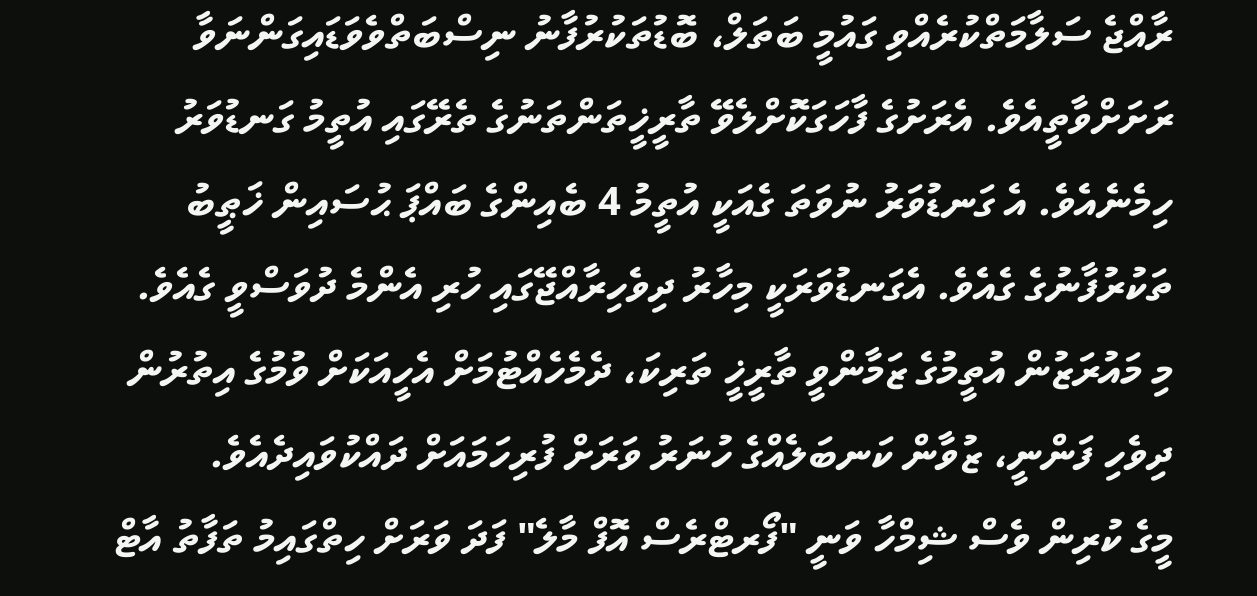ރާއްޖެ ސަލާމަތްކުރެއްވި ގައުމީ ބަތަލް، ބޮޑުތަކުރުފާނު ނިސްބަތްވެވަޑައިގަންނަވާ ރަށަށްވާތީއެވެ. އެރަށުގެ ފާހަގަކޮށްލެވޭ ތާރީޚީތަންތަނުގެ ތެރޭގައި އުތީމު ގަނޑުވަރު ހިމެނެއެވެ. އެ ގަނޑުވަރު ނުވަތަ ގެއަކީ އުތީމު 4 ބެއިންގެ ބައްޕަ ޙުސައިން ޚަޠީބު ތަކުރުފާނުގެ ގެއެވެ. އެގަނޑުވަރަކީ މިހާރު ދިވެހިރާއްޖޭގައި ހުރި އެންމެ ދުވަސްވީ ގެއެވެ.
މި މައުރަޒުން އުތީމުގެ ޒަމާންވީ ތާރީޚީ ތަރިކަ، ދެމެހެއްޓުމަށް އެހީއަކަށް ވުމުގެ އިތުރުން ދިވެހި ފަންނީ، ޒުވާން ކަނބަލެއްގެ ހުނަރު ވަރަށް ފުރިހަމައަށް ދައްކުވައިދެއެވެ.
މީގެ ކުރިން ވެސް ޝިމްހާ ވަނީ "ފޯރޓްރެސް އޮފް މާލެ" ފަދަ ވަރަށް ހިތްގައިމު ތަފާތު އާޓް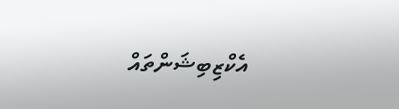އެކްޒިބިޝަންތައް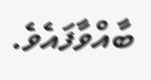ބާއްވާފައެވެ.